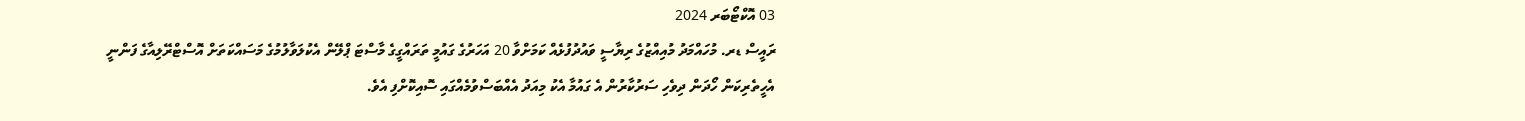03 އޮކްޓޯބަރ 2024
ރައީސް ޑރ. މުހައްމަދު މުއިއްޒުގެ ރިޔާސީ ވައުދުފުޅެއް ކަމަށްވާ 20 އަހަރުގެ ގައުމީ ތަރައްގީގެ މާސްޓަ ޕްލޭން އެކުލަވާލުމުގެ މަސައްކަތަށް އޮސްޓްރޭލިއާގެ ފަންނީ އެހީތެރިކަން ހޯދަން ދިވެހި ސަރުކާރުން އެ ގައުމާ އެކު މިއަދު އެއްބަސްވުމެއްގައި ސޮއިކޮށްފި އެވެ.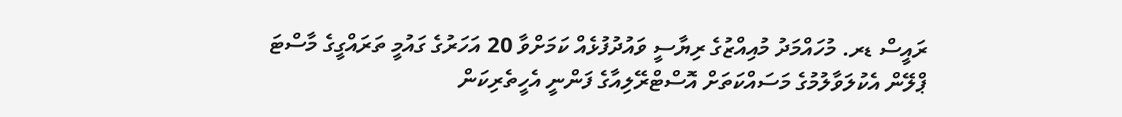ރައީސް ޑރ. މުހައްމަދު މުއިއްޒުގެ ރިޔާސީ ވައުދުފުޅެއް ކަމަށްވާ 20 އަހަރުގެ ގައުމީ ތަރައްގީގެ މާސްޓަ ޕްލޭން އެކުލަވާލުމުގެ މަސައްކަތަށް އޮސްޓްރޭލިއާގެ ފަންނީ އެހީތެރިކަން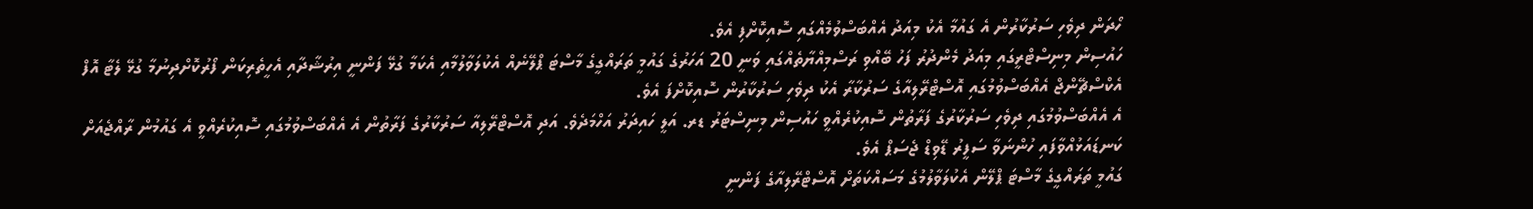ހޯދަން ދިވެހި ސަރުކާރުން އެ ގައުމާ އެކު މިއަދު އެއްބަސްވުމެއްގައި ސޮއިކޮށްފި އެވެ.
ހައުސިން މިނިސްޓްރީގައި މިއަދު މެންދުރު ފަހު ބޭއްވި ރަސްމިއްޔާތެއްގައި ވަނީ 20 އަހަރުގެ ގައުމީ ތަރައްގީގެ މާސްޓަ ޕްލޭނެއް އެކުލަވާލުމާއި އެކަމާ ގުޅޭ ފަންނީ އިރުޝާދާއި އެހީތެރިކަން ފޯރުކޮށްދިނުމާ ގުޅޭ ލެޓާ އޮފް އެކްސްޗޭންޖް އެއްބަސްވުމުގައި އޮސްޓްރޭލިއާގެ ސަރުކާރާ އެކު ދިވެހި ސަރުކާރުން ސޮއިކޮށްފަ އެވެ.
އެ އެއްބަސްވުމުގައި ދިވެހި ސަރުކާރުގެ ފަރާތުން ސޮއިކުރެއްވީ ހައުސިން މިނިސްޓަރު ޑރ. އަލީ ހައިދަރު އަހްމަދެވެ. އަދި އޮސްޓްރޭލިއާ ސަރުކާރުގެ ފަރާތުން އެ އެއްބަސްވުމުގައި ސޮއިކުރެއްވީ އެ ގައުމުން ރާއްޖެއަށް ކަނޑައަޅުއްވާފައި ހުންނަވާ ސަފީރު ޑޭވިޑް ޖެސަޕް އެވެ.
ގައުމީ ތަރައްގީގެ މާސްޓަ ޕްލޭން އެކުލަވާލުމުގެ މަސައްކަތަށް އޮސްޓްރޭލިއާގެ ފަންނީ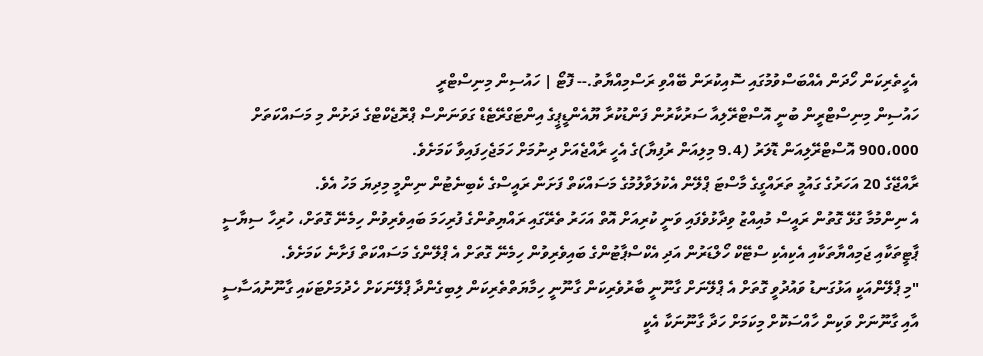އެހީތެރިކަން ހޯދަން އެއްބަސްވުމުގައި ސޮއިކުރަން ބޭއްވި ރަސްމިއްޔާތު.-- ފޮޓޯ | ހައުސިން މިނިސްޓްރީ
ހައުސިން މިނިސްޓްރީން ބުނީ އޮސްޓްރޭލިއާ ސަރުކާރުން ފަންޑުކުރާ ޔޫއެންޑީޕީގެ އިންޓަގްރޭޓެޑް ގަވަނަންސް ޕްރޮޖެކްޓްގެ ދަށުން މި މަސައްކަތަށް 900،000 އޮސްޓްރޭލިއަން ޑޮލަރު (9.4 މިލިއަން ރުފިޔާ)ގެ އެހީ ރާއްޖެއަށް ދިނުމަށް ހަމަޖެހިފައިވާ ކަމަށެވެ.
ރާއްޖޭގެ 20 އަހަރުގެ ގައުމީ ތަރައްގީގެ މާސްޓަ ޕްލޭން އެކުލަވާލުމުގެ މަސައްކަތް ފަށަން ރައީސްގެ ކެބިނެޓުން ނިންމީ މިދިޔަ މަހު އެވެ.
އެ ނިންމުމާ ގުޅޭ ގޮތުން ރައީސް މުއިއްޒު ވިދާޅުވެފައި ވަނީ ކުރިއަށް އޮތް އަހަރު ތެރޭގައި ރައްޔިތުންގެ ފުރިހަމަ ބައިވެރިވުން ހިމެނޭ ގޮތަށް، ހުރިހާ ސިޔާސީ ޕާޓީތަކާއި ޖަމިއްޔާތަކާއި އެކިއެކި ސްޓޭކް ހޯލްޑަރުން އަދި އެކްސްޕާޓުންގެ ބައިވެރިވުން ހިމެނޭ ގޮތަށް އެ ޕްލޭންގެ މަސައްކަތް ފަށާނެ ކަމަށެވެ.
"މި ޕްލޭންއަކީ އަޅުގަނޑު ވައުދުވީ ގޮތަށް އެ ޕްލޭނަށް ގާނޫނީ ބާރުވެރިކަން ގާނޫނީ ހިމާޔަތްތެރިކަން ލިބިގެންދާ ޕްލޭނަކަށް ހެދުމަށްޓަކައި ގާނޫނުއަސާސީ އާއި ގާނޫނަށް ވަކިން ހާއްސަކޮށް މިކަމަށް ހަދާ ގާނޫނަކާ އެކީ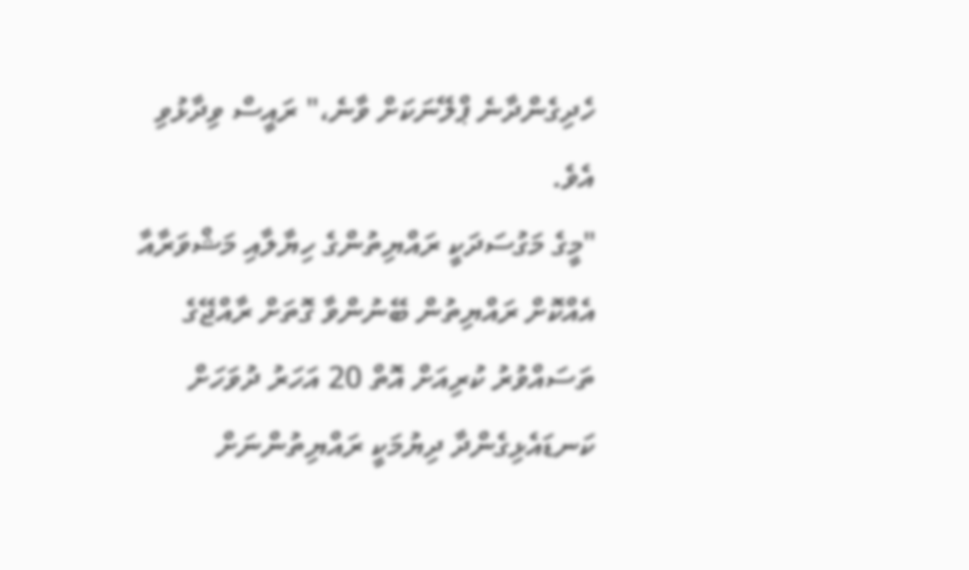ހެދިގެންދާނެ ޕްލޭނަކަށް ވާނެ،" ރައީސް ވިދާޅުވި އެވެ.
"މީގެ މަގުސަދަކީ ރައްޔިތުންގެ ހިޔާލާއި މަޝްވަރާއާ އެއްކޮށް ރައްޔިތުން ބޭނުންވާ ގޮތަށް ރާއްޖޭގެ ތަސައްވުރު ކުރިއަށް އޮތް 20 އަހަރު ދުވަހަށް ކަނޑައެޅިގެންދާ ދިޔުމަކީ ރައްޔިތުންނަށް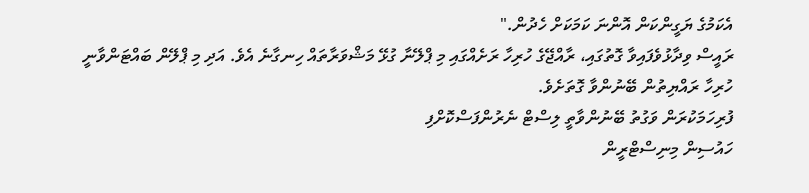އެކަމުގެ ޔަގީންކަން އޮންނަ ކަމަކަށް ހެދުން."
ރައީސް ވިދާޅުވެފައިވާ ގޮތުގައި، ރާއްޖޭގެ ހުރިހާ ރަށެއްގައި މި ޕްލޭނާ ގުޅޭ މަޝްވަރާތައް ހިނގާނެ އެވެ. އަދި މި ޕްލޭން ބައްޓަންވާނީ ހުރިހާ ރައްޔިތުން ބޭނުންވާ ގޮތަށެވެ.
ފުރިހަމަކުރަން ވަގުތު ބޭނުންވާތީ ލިސްޓް ނެރުންފަސްކޮށްފި
ހައުސިން މިނިސްޓްރީން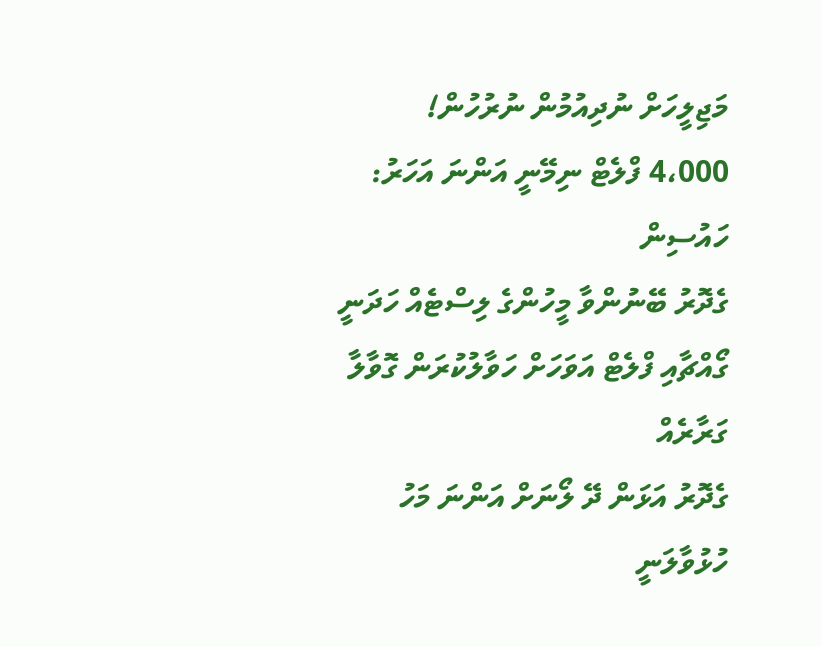މަޖިލީހަށް ނުދިއުމުން ނުރުހުން!
4،000 ފްލެޓް ނިމޭނީ އަންނަ އަހަރު: ހައުސިން
ގެދޮރު ބޭނުންވާ މީހުންގެ ލިސްޓެއް ހަދަނީ
ގޯއްޗާއި ފްލެޓް އަވަހަށް ހަވާލުކުރަން ގޮވާލާ ގަރާރެއް
ގެދޮރު އަޅަން ދޭ ލޯނަށް އަންނަ މަހު ހުޅުވާލަނީ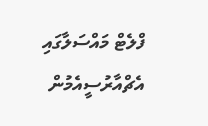ފްލެޓް މައްސަލާގައި އެޗްއާރުސީއެމުން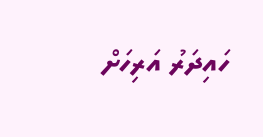ހައިދަރު އަރިހަށް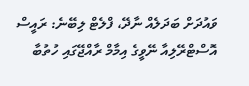ވައުދަށް ބަދަލެއް ނާދޭ، ފްލެޓް ލިބޭނެ: ރައީސް
އޮސްޓްރޭލިއާ ނޭވީގެ އިމާމް ރާއްޖޭގައި ހުތުބާ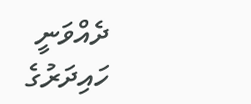ދެއްވަނީ
ހައިދަރުގެ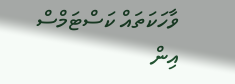ވާހަކަތައް ކަސްޓަމްސް އިން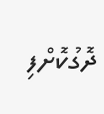ދޮގުކޮށްފި